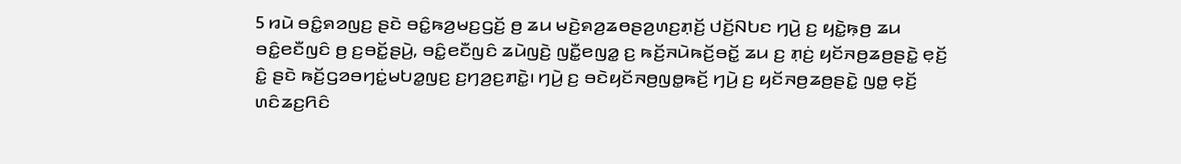5 ꤙꤣꤧ ꤋꤢꤨ꤭ꤎꤤꤜꤢ꤬ ꤔꤢꤧ ꤋꤢꤨ꤭ꤒꤤ꤬ꤗꤢ꤬ꤞꤢꤩ꤬ ꤥ꤬ ꤘꤣ ꤗꤢꤧ꤬ꤎꤤ꤬ꤘꤥꤔꤤ꤬ꤛꤢ꤬ꤊ꤫ꤢꤩ꤬ ꤓꤢꤩ꤬ꤡꤝꤢ ꤚꤣꤧ꤬ ꤢ꤬ ꤟꤢꤧ꤭ꤒ꤫ꤥ꤬ ꤘꤣ ꤋꤢꤨ꤭ꤕꤢꤪꤜꤢꤨ ꤥ꤬ ꤢ꤬ꤋꤢꤩ꤭ꤔꤣꤧ꤬, ꤋꤢꤨ꤭ꤕꤢꤪꤜꤢꤨ ꤘꤣꤧꤜꤢꤧ꤬ ꤜꤢꤪ꤭ꤕꤜꤤ꤭ ꤢ꤬ ꤒꤢꤩ꤬ꤏꤣꤧꤒꤢꤩ꤬ꤋꤢꤩ꤭ ꤘꤣ ꤢ꤬ ꤊ꤫ꤢꤦ꤬ ꤟꤢꤩꤏꤥ꤬ꤘꤥ꤬ꤔꤢꤧ꤭ ꤕ꤫ꤢꤩ꤬ ꤢꤨ꤭ ꤔꤢꤧ ꤒꤢꤩ꤬ꤞꤤꤋꤚꤢꤦ꤭ꤗꤝꤤ꤭ꤜꤢ꤬ ꤢ꤬ꤚꤤ꤬ꤢ꤬ꤊꤢꤧ꤭꤯ ꤚꤣꤧ꤬ ꤢ꤬ ꤋꤢꤧꤟꤢꤩꤏꤥ꤬ꤜꤥ꤭ꤒꤢꤩ꤬ ꤚꤣꤧ꤬ ꤢ꤬ ꤟꤢꤩꤏꤥ꤬ꤘꤥ꤬ꤔꤢꤧ꤭ ꤜꤥ꤭ ꤕ꤫ꤢꤩ꤬ ꤛꤢꤨꤘꤢ꤬ꤖꤢꤨ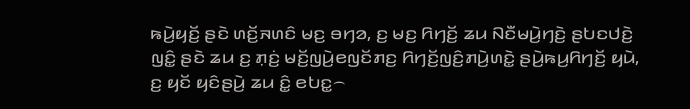ꤒꤣꤧ꤬ꤟꤢꤩ꤬ ꤔꤢꤧ ꤛꤢꤩ꤬ꤏꤛꤢꤨ ꤗꤢ꤬ ꤋꤚꤤ, ꤢ꤬ ꤗꤢ꤬ ꤖꤚꤢꤩ꤬ ꤘꤣ ꤡꤢꤪꤗꤣꤧ꤬ꤚꤢꤧ꤬ ꤔꤝꤢꤓꤢꤧ꤬ ꤜꤢꤨ꤭ ꤔꤢꤧ ꤘꤣ ꤢ꤬ ꤊ꤫ꤢꤦ꤬ ꤗꤢꤩ꤬ꤜꤣꤧ꤬ꤕꤜꤢꤩꤊꤢ꤬ ꤖꤚꤢꤩ꤬ꤜꤢꤨ꤬ꤊꤣꤧ꤬ꤛꤢꤧ꤭ ꤔꤣꤧ꤬ꤒꤣ꤬ꤖꤚꤢꤩ꤬ ꤟꤣꤧ, ꤢ꤬ ꤟꤢꤩ ꤟꤢꤨꤔꤣꤧ꤬ ꤘꤣ ꤢꤨ꤭ ꤕꤝꤢ꤭꤮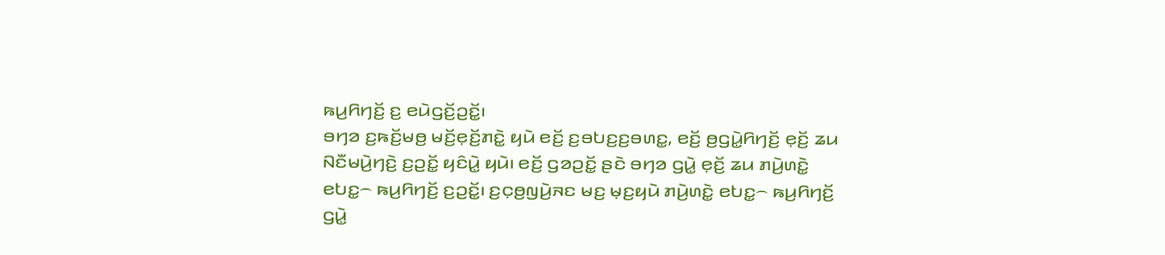ꤒꤣ꤬ꤖꤚꤢꤩ꤬ ꤢ꤬ ꤕꤣꤧꤞꤢꤩ꤬ꤑꤢꤩ꤭꤯
ꤋꤚꤤ ꤢ꤬ꤒꤢꤩ꤬ꤗꤥ꤬ ꤗꤢꤩ꤬ꤕ꤫ꤢꤩ꤬ꤊꤢꤧ꤭ ꤟꤣꤧ ꤕꤢꤩ꤬ ꤢ꤬ꤋꤝꤢ꤬ꤢ꤬ꤋꤛꤢ꤭, ꤕꤢꤩ꤬ ꤥ꤬ꤞꤣꤧ꤭ꤖꤚꤢꤩ꤬ ꤕ꤫ꤢꤩ꤬ ꤘꤣ ꤡꤢꤪꤗꤣꤧ꤬ꤚꤢꤧ꤬ ꤢ꤬ꤑꤢꤩ꤭ ꤟꤢꤨꤣꤧ꤭ ꤟꤣꤧ꤯ ꤕꤢꤩ꤬ ꤞꤤꤑꤢꤩ꤭ ꤔꤢꤧ ꤋꤚꤤ ꤞꤣꤧ꤭ ꤕ꤫ꤢꤩ꤬ ꤘꤣ ꤊꤣꤧ꤬ꤛꤢꤧ꤭ ꤕꤝꤢ꤭꤮ ꤒꤣ꤬ꤖꤚꤢꤩ꤬ ꤢ꤬ꤑꤢꤩ꤭꤯ ꤢ꤬ꤍ꤫ꤥ꤬ꤜꤣꤧ꤬ꤏꤢ ꤗꤢ꤬ ꤗ꤫ꤢ꤬ꤟꤣꤧ ꤊꤣꤧ꤬ꤛꤢꤧ꤭ ꤕꤝꤢ꤭꤮ ꤒꤣ꤬ꤖꤚꤢꤩ꤬ ꤞꤣꤧ꤭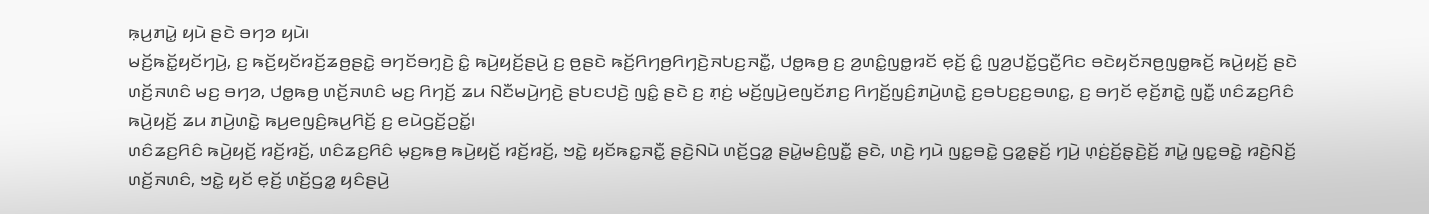ꤒ꤫ꤣ꤬ꤊꤣꤧ꤭ ꤟꤣꤧ ꤔꤢꤧ ꤋꤚꤤ ꤟꤣꤧ꤯
ꤗꤢꤩ꤬ꤒꤢꤩ꤭ꤟꤢꤩꤚꤣꤧ꤬, ꤢ꤬ ꤒꤢꤩ꤬ꤟꤢꤩꤙꤢꤩ꤬ꤘꤥ꤬ꤔꤢꤧ꤭ ꤋꤚꤢꤩꤋꤚ꤫ꤢꤧ꤬ ꤢꤨ꤭ ꤒꤣꤧ꤬ꤟꤢꤩ꤬ꤔꤣꤧ꤬ ꤢ꤬ ꤥ꤬ꤔꤢꤧ ꤒꤢꤩ꤬ꤖꤚꤥ꤬ꤖꤚꤢꤧ꤬ꤏꤝꤢ꤬ꤏꤢꤪ꤭, ꤓꤥ꤭ꤒꤥ꤬ ꤢ꤬ ꤤ꤬ꤛꤢꤨ꤭ꤜꤥ꤭ꤙꤢꤩ ꤕ꤫ꤢꤩ꤬ ꤢꤨ꤭ ꤜꤤ꤬ꤓꤢꤩ꤭ꤞꤢꤪ꤬ꤖꤢ ꤋꤢꤧꤟꤢꤩꤏꤥ꤬ꤜꤥ꤭ꤒꤢꤩ꤬ ꤒꤣꤧ꤬ꤟꤢꤩ꤬ ꤔꤢꤧ ꤛꤢꤩ꤬ꤏꤛꤢꤨ ꤗꤢ꤬ ꤋꤚꤤ, ꤓꤥ꤭ꤒꤥ꤬ ꤛꤢꤩ꤬ꤏꤛꤢꤨ ꤗꤢ꤬ ꤖꤚꤢꤩ꤬ ꤘꤣ ꤡꤢꤪꤗꤣꤧ꤬ꤚꤢꤧ꤬ ꤔꤝꤢꤓꤢꤧ꤬ ꤜꤢꤨ꤭ ꤔꤢꤧ ꤢ꤬ ꤊ꤫ꤢꤦ꤬ ꤗꤢꤩ꤬ꤜꤣꤧ꤬ꤕꤜꤢꤩꤊꤢ꤬ ꤖꤚꤢꤩ꤬ꤜꤢꤨ꤬ꤊꤣꤧ꤬ꤛꤢꤧ꤭ ꤢ꤬ꤋꤝꤢ꤬ꤢ꤬ꤋꤛꤢ꤭, ꤢ꤬ ꤋꤚꤢꤩ ꤕ꤫ꤢꤩ꤬ꤊꤢꤧ꤭ ꤜꤢꤪ꤭ ꤛꤢꤨꤘꤢ꤬ꤖꤢꤨ ꤒꤣꤧ꤬ꤟꤢꤩ꤬ ꤘꤣ ꤊꤣꤧ꤬ꤛꤢꤧ꤭ ꤒꤣ꤬ꤕꤜꤢꤨ꤬ꤒꤣ꤬ꤖꤢꤩ꤬ ꤢ꤬ ꤕꤣꤧꤞꤢꤩ꤬ꤑꤢꤩ꤭꤯
ꤛꤢꤨꤘꤢ꤬ꤖꤢꤨ ꤒꤣꤧ꤬ꤟꤢꤩ꤬ ꤙꤢꤩ꤬ꤙꤢꤩ꤬, ꤛꤢꤨꤘꤢ꤬ꤖꤢꤨ ꤗ꤫ꤢ꤬ꤒꤥ꤬ ꤒꤣꤧ꤬ꤟꤢꤩ꤬ ꤙꤢꤩ꤬ꤙꤢꤩ꤬, ꤠꤢꤧ꤭ ꤟꤢꤩꤒꤢ꤭ꤏꤢꤪ꤭ ꤔꤢꤧ꤬ꤡꤣꤧ ꤛꤢꤩ꤬ꤞꤤ꤭ ꤔꤣꤧ꤭ꤗꤢꤨ꤬ꤜꤢꤪ꤭ ꤔꤢꤧ, ꤛꤢꤧ꤬ ꤚꤣꤧ ꤜꤢ꤭ꤋꤢꤧ꤭ ꤞꤤ꤭ꤔ꤫ꤢꤩ꤬ ꤚꤣꤧ꤬ ꤛ꤫ꤢꤦ꤬ꤢꤩ꤬ꤔ꤫ꤢꤧ꤬ꤢꤩ꤬ ꤊꤣꤧ꤭ ꤜꤢ꤭ꤋꤢꤧ꤭ ꤙꤢꤧ꤬ꤡꤢꤩ꤬ ꤛꤢꤩ꤬ꤏꤛꤢꤨ, ꤠꤢꤧ꤭ ꤟꤢꤩ ꤕ꤫ꤢꤩ꤬ ꤛꤢꤩ꤬ꤞꤤ꤭ ꤟꤢꤨꤔꤣꤧ꤬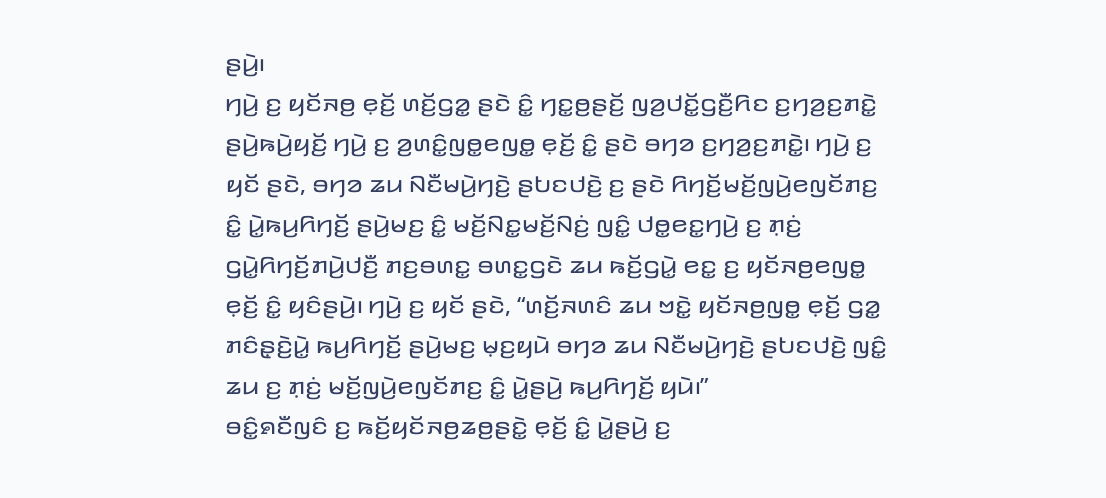ꤔꤣꤧ꤬꤯
ꤚꤣꤧ꤬ ꤢ꤬ ꤟꤢꤩꤏꤥ꤬ ꤕ꤫ꤢꤩ꤬ ꤛꤢꤩ꤬ꤞꤤ꤭ ꤔꤢꤧ ꤢꤨ꤭ ꤚꤢ꤭ꤥ꤬ꤔꤢꤩ꤬ ꤜꤤ꤬ꤓꤢꤩ꤭ꤞꤢꤪ꤬ꤖꤢ ꤢ꤬ꤚꤤ꤬ꤢ꤬ꤊꤢꤧ꤭ ꤔꤣꤧ꤬ꤒꤣꤧ꤬ꤟꤢꤩ꤬ ꤚꤣꤧ꤬ ꤢ꤬ ꤤ꤬ꤛꤢꤨ꤭ꤜꤥ꤭ꤕꤜꤥ꤭ ꤕ꤫ꤢꤩ꤬ ꤢꤨ꤭ ꤔꤢꤧ ꤋꤚꤤ ꤢ꤬ꤚꤤ꤬ꤢ꤬ꤊꤢꤧ꤭꤯ ꤚꤣꤧ꤬ ꤢ꤬ ꤟꤢꤩ ꤔꤢꤧ, ꤋꤚꤤ ꤘꤣ ꤡꤢꤪꤗꤣꤧ꤬ꤚꤢꤧ꤬ ꤔꤝꤢꤓꤢꤧ꤬ ꤢ꤬ ꤔꤢꤧ ꤖꤚꤢꤩ꤬ꤗꤢꤩ꤬ꤜꤣꤧ꤬ꤕꤜꤢꤩꤊꤢ꤬ ꤢꤨ꤭ ꤣꤧ꤭ꤒꤣ꤬ꤖꤚꤢꤩ꤬ ꤔꤣꤧ꤬ꤗꤢ꤬ ꤢꤨ꤭ ꤗꤢꤩ꤬ꤡꤢ꤭ꤗꤢꤩ꤬ꤡꤢꤦ꤬ ꤜꤢꤨ꤭ ꤓꤥ꤭ꤕꤢ꤭ꤚꤣꤧ꤬ ꤢ꤬ ꤊ꤫ꤢꤦ꤬ ꤞꤣꤧ꤭ꤖꤚꤢꤩ꤬ꤊꤣꤧ꤬ꤓꤢꤪ꤬ ꤊꤢ꤬ꤋꤛꤢ꤭ ꤋꤛꤢ꤭ꤞꤢꤧ ꤘꤣ ꤒꤢꤩ꤬ꤞꤣꤧ꤭ ꤕꤢ꤭ ꤢ꤬ ꤟꤢꤩꤏꤥ꤬ꤕꤜꤥ꤭ ꤕ꤫ꤢꤩ꤬ ꤢꤨ꤭ ꤟꤢꤨꤔꤣꤧ꤬꤯ ꤚꤣꤧ꤬ ꤢ꤬ ꤟꤢꤩ ꤔꤢꤧ, “ꤛꤢꤩ꤬ꤏꤛꤢꤨ ꤘꤣ ꤠꤢꤧ꤭ ꤟꤢꤩꤏꤥ꤬ꤜꤥ꤭ ꤕ꤫ꤢꤩ꤬ ꤞꤤ꤭ ꤊꤢꤨꤔ꤫ꤢꤧ꤬ꤣꤧ꤭ ꤒꤣ꤬ꤖꤚꤢꤩ꤬ ꤔꤣꤧ꤬ꤗꤢ꤬ ꤗ꤫ꤢ꤬ꤟꤣꤧ ꤋꤚꤤ ꤘꤣ ꤡꤢꤪꤗꤣꤧ꤬ꤚꤢꤧ꤬ ꤔꤝꤢꤓꤢꤧ꤬ ꤜꤢꤨ꤭ ꤘꤣ ꤢ꤬ ꤊ꤫ꤢꤦ꤬ ꤗꤢꤩ꤬ꤜꤣꤧ꤬ꤕꤜꤢꤩꤊꤢ꤬ ꤢꤨ꤭ ꤣꤧ꤭ꤔꤣꤧ꤬ ꤒꤣ꤬ꤖꤚꤢꤩ꤬ ꤟꤣꤧ꤯”
ꤋꤢꤨ꤭ꤎꤢꤪꤜꤢꤨ ꤢ꤬ ꤒꤢꤩ꤬ꤟꤢꤩꤏꤥ꤬ꤘꤥ꤬ꤔꤢꤧ꤭ ꤕ꤫ꤢꤩ꤬ ꤢꤨ꤭ ꤣꤧ꤭ꤔꤣꤧ꤬ ꤢ꤬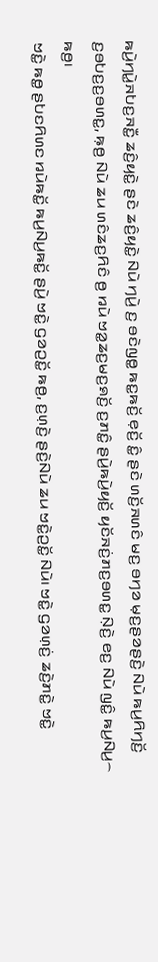ꤒꤣꤧ꤬ꤚꤣꤧ꤭ꤏꤝꤢ꤬ꤏꤢꤪ꤭ ꤘꤢꤨ꤬ꤟꤢꤧ꤭ ꤔꤢꤧ ꤘꤢꤨ꤬ꤟꤢꤧ꤭ ꤡꤣꤧ ꤚꤣꤧ꤬ ꤢ꤬ ꤋꤢꤧꤜꤥ꤭ ꤒꤢ꤭ꤒꤢꤩ꤬ ꤕ꤫ꤢꤩ꤬ ꤢꤨ꤭ ꤔꤢꤧ ꤛꤢꤩ꤬ꤏꤛꤢꤨ ꤗꤢ꤬ ꤋꤚꤤ ꤗ꤫ꤢ꤬ꤔꤤꤔꤢꤧ꤬ ꤡꤣꤧ ꤒꤣ꤬ꤖꤚꤢꤩ꤬ ꤢ꤬ꤋꤝꤢ꤬ꤢ꤬ꤋꤛꤢ꤭, ꤒ꤫ꤥ꤬ ꤡꤣꤧ ꤘꤣ ꤛꤢꤨꤘꤢ꤬ꤖꤢꤨ ꤥ꤬ ꤙꤣꤧ ꤠꤤ꤭ꤘꤢ꤬ꤗꤢ꤬ꤎꤢꤩ꤬ ꤢ꤬ꤊꤢꤨ꤭ ꤔꤣꤧ꤬ꤒꤣꤧ꤬ꤟꤢꤩ꤬ ꤟꤢꤩꤏꤢꤦ꤬ꤊꤢ꤬ꤋꤛꤢ꤭ ꤡ꤫ꤢꤧ꤬ ꤕꤢ꤬ ꤡꤣꤧ ꤜꤢꤨ꤭ ꤒꤣ꤬ꤡꤣ꤬꤮ ꤒꤥ꤬꤯
ꤠꤢꤧ꤭ ꤒꤥ꤭ ꤔꤝꤢꤖꤛꤢ ꤙꤣꤧꤒꤢꤩ꤭ ꤒꤣ꤬ꤡꤣ꤬ꤒꤢꤩ꤭ ꤔꤣꤧ꤬ ꤠꤢꤧ꤭ ꤞꤤꤑꤢꤩ꤭ ꤒꤥ꤬, ꤢ꤬ꤛ꤫ꤢꤧ꤬ ꤔꤢꤧ꤬ꤡꤣꤧ ꤘꤣ ꤠꤢꤧ꤭ꤑꤢꤩ꤭ ꤡꤣꤧ꤯ ꤠꤢꤧ꤭ ꤞꤤꤛ꤫ꤢꤦ꤬ ꤘꤢꤧ꤬ꤊꤢꤧ꤭ ꤠꤢꤧ꤭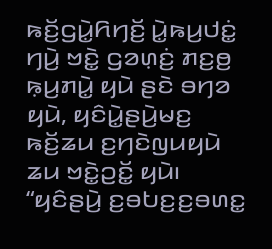ꤒꤢꤩ꤬ꤞꤣꤧ꤭ꤖꤚꤢꤩ꤬ ꤣꤧ꤭ꤒꤣ꤬ꤓꤢꤦ꤭ ꤚꤣꤧ꤬ ꤠꤢꤧ꤭ ꤞꤤꤛ꤫ꤢꤦ꤬ ꤊꤢ꤬ꤥ꤬ ꤒ꤫ꤣ꤬ꤊꤣꤧ꤭ ꤟꤣꤧ ꤔꤢꤧ ꤋꤚꤤ ꤟꤣꤧ, ꤟꤢꤨꤣꤧ꤭ꤔꤣꤧ꤬ꤗꤢ꤬ ꤒꤢꤩ꤬ꤘꤣ ꤢ꤬ꤚꤢꤧꤜꤣꤟꤣꤧ ꤘꤣ ꤠꤢꤧ꤭ꤑꤢꤩ꤭ ꤟꤣꤧ꤯
“ꤟꤢꤨꤔꤣꤧ꤬ ꤢ꤬ꤋꤝꤢ꤬ꤢ꤬ꤋꤛꤢ꤭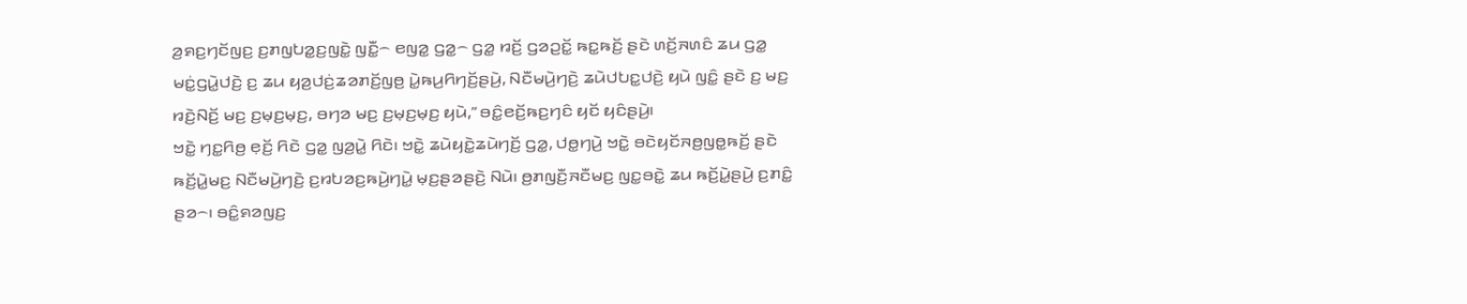ꤤ꤬ꤎꤢ꤬ꤚꤢꤩꤜꤢ꤬ ꤢ꤬ꤊꤜꤝꤤ꤭ꤢ꤬ꤜꤢꤧ꤭ ꤜꤢꤪ꤭꤮ ꤕꤜꤤ꤭ ꤞꤤ꤭꤮ ꤞꤤ꤭ ꤙꤢꤩ꤬ ꤞꤤꤑꤢꤩ꤭ ꤒꤢ꤭ꤒꤢꤩ꤬ ꤔꤢꤧ ꤛꤢꤩ꤬ꤏꤛꤢꤨ ꤘꤣ ꤞꤤ꤭ ꤗꤢꤦ꤭ꤞꤣꤧ꤭ꤓꤢꤧ꤬ ꤢ꤬ ꤘꤣ ꤟꤤ꤬ꤓꤢꤦ꤬ꤘꤤꤊꤢꤩ꤬ꤜꤥ꤬ ꤣꤧ꤭ꤒꤣ꤬ꤖꤚꤢꤩ꤬ꤔꤣꤧ꤬, ꤡꤢꤪꤗꤣꤧ꤬ꤚꤢꤧ꤬ ꤘꤣꤧꤓꤝꤢ꤭ꤓꤢꤧ꤬ ꤟꤣꤧ ꤜꤢꤨ꤭ ꤔꤢꤧ ꤢ꤬ ꤗꤢ꤬ ꤙꤢꤧ꤬ꤡꤢꤩ꤬ ꤗꤢ꤬ ꤢ꤬ꤗ꤫ꤢ꤬ꤗ꤫ꤢ꤬, ꤋꤚꤤ ꤗꤢ꤬ ꤢ꤬ꤗ꤫ꤢ꤬ꤗ꤫ꤢ꤬ ꤟꤣꤧ,” ꤋꤢꤨ꤭ꤕꤢꤩ꤬ꤒꤢ꤬ꤚꤢꤨ ꤟꤢꤩ ꤟꤢꤨꤔꤣꤧ꤬꤯
ꤠꤢꤧ꤭ ꤚꤢ꤭ꤖꤥ꤬ ꤕ꤫ꤢꤩ꤬ ꤖꤢꤧ ꤞꤤ꤭ ꤜꤤ꤬ꤣꤧ꤭ ꤖꤢꤧ꤯ ꤠꤢꤧ꤭ ꤘꤣꤧꤟꤢꤧ꤭ꤘꤣꤧꤚꤢꤩ꤬ ꤞꤤ꤭, ꤓꤥ꤭ꤚꤣꤧ꤬ ꤠꤢꤧ꤭ ꤋꤢꤧꤟꤢꤩꤏꤥ꤬ꤜꤥ꤭ꤒꤢꤩ꤬ ꤔꤢꤧ ꤒꤢꤩ꤬ꤣꤧ꤭ꤗꤢ꤬ ꤡꤢꤪꤗꤣꤧ꤬ꤚꤢꤧ꤬ ꤢ꤬ꤙꤝꤤꤢ꤬ꤒꤣꤧ꤬ꤚꤣꤧ꤭ ꤗ꤫ꤢ꤬ꤔꤤꤔꤢꤧ꤬ ꤡꤣꤧ꤯ ꤥ꤬ꤊꤜꤢꤪ꤬ꤏꤢꤪꤗꤢ꤬ ꤜꤢ꤭ꤋꤢꤧ꤭ ꤘꤣ ꤒꤢꤩ꤬ꤣꤧ꤭ꤔꤣꤧ꤬ ꤢ꤬ꤊꤢꤨ꤭ ꤔꤤ꤮꤯ ꤋꤢꤨ꤭ꤎꤤꤜꤢ꤬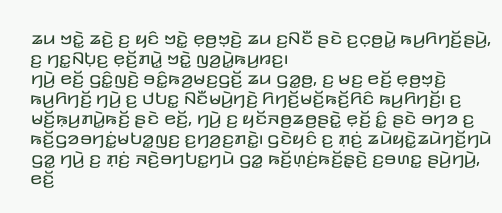ꤘꤣ ꤠꤢꤧ꤭ ꤘꤢꤧ꤬ ꤢ꤬ ꤟꤢꤨ ꤠꤢꤧ꤭ ꤕ꤫ꤥ꤬ꤠ꤫ꤢꤧ꤬ ꤘꤣ ꤢ꤬ꤡꤢꤪ ꤔꤢꤧ ꤢ꤬ꤍ꤫ꤥ꤬ꤣꤧ꤭ ꤒꤣ꤬ꤖꤚꤢꤩ꤬ꤔꤣꤧ꤬, ꤢ꤬ ꤚꤢ꤭ꤡꤝ꤫ꤢ꤬ ꤕ꤫ꤢꤩ꤬ꤊꤣꤧ꤭ ꤠꤢꤧ꤭ ꤜꤤ꤬ꤣꤧ꤭ꤒꤣ꤬ꤙꤢ꤬꤯
ꤚꤣꤧ꤬ ꤕꤢꤩ꤬ ꤞꤢꤨ꤭ꤜꤢꤧ꤬ ꤋꤢꤨ꤭ꤒꤤ꤬ꤗꤢ꤬ꤞꤢꤩ꤬ ꤘꤣ ꤞꤤ꤭ꤥ꤬, ꤢ꤬ ꤗꤢ꤬ ꤕꤢꤩ꤬ ꤕ꤫ꤥ꤬ꤠ꤫ꤢꤧ꤬ ꤒꤣ꤬ꤖꤚꤢꤩ꤬ ꤚꤣꤧ꤬ ꤢ꤬ ꤓꤝꤢ꤭ ꤡꤢꤪꤗꤣꤧ꤬ꤚꤢꤧ꤬ ꤖꤚꤢꤩ꤬ꤗꤢꤩ꤬ꤒꤢꤩ꤬ꤖꤢꤨ ꤒꤣ꤬ꤖꤚꤢꤩ꤬꤯ ꤢ꤬ ꤗꤢꤩ꤬ꤒ꤫ꤣ꤬ꤊꤣꤧ꤭ꤒꤢꤩ꤬ ꤔꤢꤧ ꤕꤢꤩ꤬, ꤚꤣꤧ꤬ ꤢ꤬ ꤟꤢꤩꤏꤥ꤬ꤘꤥ꤬ꤔꤢꤧ꤭ ꤕ꤫ꤢꤩ꤬ ꤢꤨ꤭ ꤔꤢꤧ ꤋꤚꤤ ꤢ꤬ ꤒꤢꤩ꤬ꤞꤤꤋꤚꤢꤦ꤭ꤗꤝꤤ꤭ꤜꤢ꤬ ꤢ꤬ꤚꤤ꤬ꤢ꤬ꤊꤢꤧ꤭꤯ ꤞꤢꤧꤟꤢꤨ ꤢ꤬ ꤊ꤫ꤢꤦ꤬ ꤘꤣꤧꤟꤢꤧ꤭ꤘꤣꤧꤚꤢꤩ꤬ꤚꤣꤧ ꤞꤤ꤭ ꤚꤣꤧ꤬ ꤢ꤬ ꤊ꤫ꤢꤦ꤬ ꤏꤢꤧ꤬ꤋꤚꤝꤢ꤭ꤚꤣꤧ ꤞꤤ꤭ ꤒꤢꤩ꤬ꤛ꤫ꤢꤦ꤬ꤒꤢꤩ꤬ꤔ꤫ꤢꤧ꤬ ꤢ꤬ꤋꤛꤢ꤭ ꤔꤣꤧ꤬ꤚꤣꤧ꤬, ꤕꤢꤩ꤬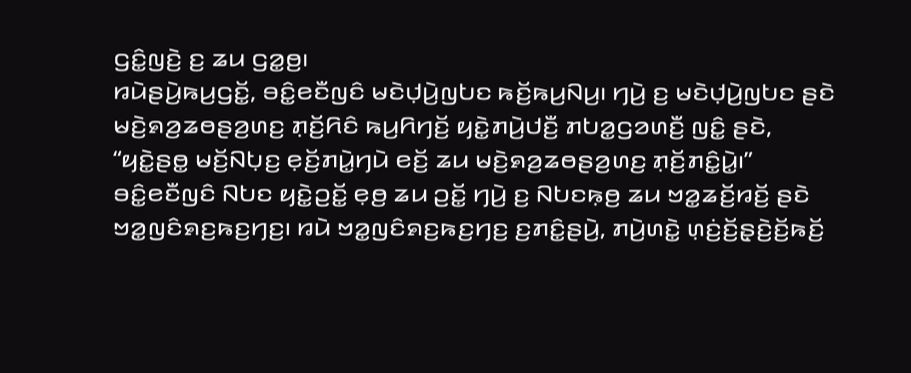ꤞꤢꤨ꤭ꤜꤢꤧ꤬ ꤢ꤬ ꤘꤣ ꤞꤤ꤭ꤥ꤬꤯
ꤙꤣꤧꤔꤣꤧ꤬ꤒꤣ꤬ꤞꤢꤩ꤭, ꤋꤢꤨ꤭ꤕꤢꤪꤜꤢꤨ ꤗꤢꤧꤓ꤫ꤣꤧ꤬ꤜꤝꤢ ꤒꤢꤩ꤬ꤒꤣ꤬ꤡꤣ꤬꤯ ꤚꤣꤧ꤬ ꤢ꤬ ꤗꤢꤧꤓ꤫ꤣꤧ꤬ꤜꤝꤢ ꤔꤢꤧ ꤗꤢꤧ꤬ꤎꤤ꤬ꤘꤥꤔꤤ꤬ꤛꤢ꤬ ꤊ꤫ꤢꤩ꤬ꤖꤢꤨ ꤒꤣ꤬ꤖꤚꤢꤩ꤬ ꤟꤢꤧ꤭ꤊꤣꤧ꤬ꤓꤢꤪ꤬ ꤊꤝꤤ꤭ꤞꤤꤛꤢꤪ꤬ ꤜꤢꤨ꤭ ꤔꤢꤧ, “ꤟꤢꤧ꤭ꤔꤥ꤭ ꤗꤢꤩ꤬ꤡꤝ꤫ꤢ꤬ ꤕ꤫ꤢꤩ꤬ꤊꤣꤧ꤭ꤚꤣꤧ ꤕꤢꤩ꤬ ꤘꤣ ꤗꤢꤧ꤬ꤎꤤ꤬ꤘꤥꤔꤤ꤬ꤛꤢ꤬ ꤊ꤫ꤢꤩ꤬ꤊꤢꤨ꤭ꤣꤧ꤭꤯”
ꤋꤢꤨ꤭ꤕꤢꤪꤜꤢꤨ ꤡꤝꤢ ꤟꤢꤧ꤭ꤑꤢꤩ꤭ ꤕ꤫ꤥ꤬ ꤘꤣ ꤑꤢꤩ꤭ ꤚꤣꤧ꤬ ꤢ꤬ ꤡꤝꤢꤒ꤫ꤥ꤬ ꤘꤣ ꤠꤤ꤭ꤘꤢꤩ꤬ꤙꤢꤩ꤬ ꤔꤢꤧ ꤠꤤ꤭ꤜꤢꤨꤎꤢ꤬ꤒꤢ꤬ꤚꤢ꤬꤯ ꤙꤣꤧ ꤠꤤ꤭ꤜꤢꤨꤎꤢ꤬ꤒꤢ꤬ꤚꤢ꤬ ꤢ꤬ꤊꤢꤨ꤭ꤔꤣꤧ꤬, ꤊꤣꤧ꤬ꤛꤢꤧ꤭ ꤛ꤫ꤢꤦ꤬ꤢꤩ꤬ꤔ꤫ꤢꤧ꤬ꤢꤩ꤬ꤒꤢꤩ꤬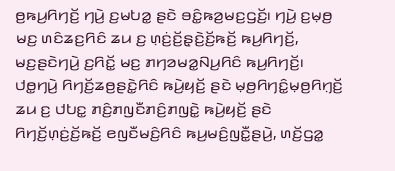ꤥ꤬ꤒꤣ꤬ꤖꤚꤢꤩ꤬ ꤚꤣꤧ꤬ ꤢ꤬ꤗꤝꤤ꤭ ꤔꤢꤧ ꤋꤢꤨ꤭ꤒꤤ꤬ꤗꤢ꤬ꤞꤢꤩ꤬꤯ ꤚꤣꤧ꤬ ꤢ꤬ꤗ꤫ꤥ꤬ ꤗꤢ꤬ ꤛꤢꤨꤘꤢ꤬ꤖꤢꤨ ꤘꤣ ꤢ꤬ ꤛ꤫ꤢꤦ꤬ꤢꤩ꤬ꤔ꤫ꤢꤧ꤬ꤢꤩ꤬ꤒꤢꤩ꤬ ꤒꤣ꤬ꤖꤚꤢꤩ꤬, ꤗꤢ꤬ꤔꤢꤧꤚꤣꤧ꤬ ꤢ꤬ꤖꤢꤩ꤭ ꤗꤢ꤬ ꤊꤚꤤꤗꤤ꤭ꤡꤣ꤬ꤖꤢꤨ ꤒꤣ꤬ꤖꤚꤢꤩ꤬꤯
ꤓꤥ꤭ꤚꤣꤧ꤬ ꤖꤚꤢꤩ꤬ꤘꤥ꤬ꤔꤢꤧ꤭ꤖꤢꤨ ꤒꤣꤧ꤬ꤟꤢꤩ꤬ ꤔꤢꤧ ꤗ꤫ꤥ꤬ꤖꤚꤢꤨ꤭ꤗ꤫ꤥ꤬ꤖꤚ꤫ꤢꤩ꤬ ꤘꤣ ꤢ꤬ ꤓꤝꤢ꤭ ꤊꤢꤨ꤬ꤊꤜꤢꤪꤊꤢꤨ꤬ꤊꤜꤢꤧ꤭ ꤒꤣꤧ꤬ꤟꤢꤩ꤬ ꤔꤢꤧ ꤖꤚꤢꤩ꤬ꤛ꤫ꤢꤦ꤬ꤢꤩ꤬ꤒꤢꤩ꤬ ꤕꤜꤢꤪꤗꤢꤨ꤬ꤖꤢꤨ ꤒꤣ꤬ꤗꤢꤨ꤬ꤜꤢꤪ꤭ꤔꤣꤧ꤬, ꤛꤢꤩ꤬ꤞꤤ꤭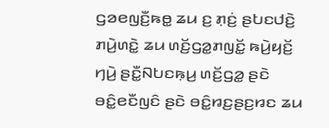ꤞꤤꤕꤜꤢꤪ꤬ꤒꤥ꤭ ꤘꤣ ꤢ꤬ ꤊ꤫ꤢꤦ꤬ ꤔꤝꤢꤓꤢꤧ꤬ ꤊꤣꤧ꤬ꤛꤢꤧ꤭ ꤘꤣ ꤛꤢꤩ꤬ꤞꤤ꤭ꤊꤜꤢꤩ꤭ ꤒꤣꤧ꤬ꤟꤢꤩ꤬ ꤚꤣꤧ꤬ ꤔꤢꤪ꤭ꤡꤝꤢꤒ꤫ꤣ꤬ ꤛꤢꤩ꤬ꤞꤤ꤭ ꤔꤢꤧ ꤋꤢꤨ꤭ꤕꤢꤪꤜꤢꤨ ꤔꤢꤧ ꤋꤢꤨ꤭ꤙꤢ꤬ꤔꤢ꤬ꤙꤢ ꤘꤣ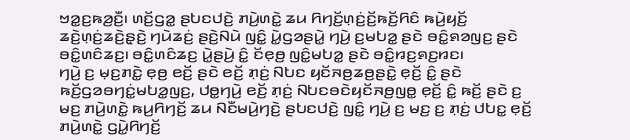ꤠꤤ꤭ꤢ꤬ꤒꤤ꤬ꤢꤪ꤬꤯ ꤛꤢꤩ꤬ꤞꤤ꤭ ꤔꤝꤢꤓꤢꤧ꤬ ꤊꤣꤧ꤬ꤛꤢꤧ꤭ ꤘꤣ ꤖꤚꤢꤩ꤬ꤛ꤫ꤢꤦ꤬ꤢꤩ꤬ꤒꤢꤩ꤬ꤖꤢꤨ ꤒꤣꤧ꤬ꤟꤢꤩ꤬ ꤘꤢꤧ꤬ꤛ꤫ꤢꤦ꤬ꤘꤢꤧ꤬ꤔ꤫ꤢꤧ꤬ ꤚꤣꤧꤘꤢꤦ꤬ ꤔꤢꤧ꤬ꤡꤣꤧ ꤜꤢꤨ꤭ ꤣꤧ꤭ꤞꤤꤔꤣꤧ꤭ ꤚꤣꤧ꤬ ꤢ꤬ꤗꤝꤤ꤭ ꤔꤢꤧ ꤋꤢꤨ꤭ꤎꤤꤜꤢ꤬ ꤔꤢꤧ ꤋꤢꤨ꤭ꤛꤢꤨꤘꤢ꤬꤯ ꤋꤢꤨ꤭ꤛꤢꤨꤘꤢ꤬ ꤣꤧ꤭ꤔꤣꤧ꤬ ꤢꤨ꤭ ꤢꤩꤕ꤫ꤥ꤬ ꤜꤢꤨ꤭ꤗꤝꤤ꤭ ꤔꤢꤧ ꤋꤢꤨ꤭ꤙꤢ꤬ꤎꤢ꤬ꤙꤢ꤯
ꤚꤣꤧ꤬ ꤢ꤬ ꤗ꤫ꤢ꤬ꤊꤢꤧ꤭ ꤕ꤫ꤥ꤬ ꤕꤢꤩ꤬ ꤔꤢꤧ ꤕꤢꤩ꤬ ꤊ꤫ꤢꤦ꤬ ꤡꤝꤢ ꤟꤢꤩꤏꤥ꤬ꤘꤥ꤬ꤔꤢꤧ꤭ ꤕ꤫ꤢꤩ꤬ ꤢꤨ꤭ ꤔꤢꤧ ꤒꤢꤩ꤬ꤞꤤꤋꤚꤢꤦ꤭ꤗꤝꤤ꤭ꤜꤢ꤬, ꤓꤥ꤭ꤚꤣꤧ꤬ ꤕꤢꤩ꤬ ꤊ꤫ꤢꤦ꤬ ꤡꤝꤢꤋꤢꤧꤟꤢꤩꤏꤥ꤬ꤜꤥ꤭ ꤕ꤫ꤢꤩ꤬ ꤢꤨ꤭ ꤒꤢꤩ꤬ ꤔꤢꤧ ꤢ꤬ ꤗꤢ꤬ ꤊꤣꤧ꤬ꤛꤢꤧ꤭ ꤒꤣ꤬ꤖꤚꤢꤩ꤬ ꤘꤣ ꤡꤢꤪꤗꤣꤧ꤬ꤚꤢꤧ꤬ ꤔꤝꤢꤓꤢꤧ꤬ ꤜꤢꤨ꤭ ꤚꤣꤧ꤬ ꤢ꤬ ꤗꤢ꤬ ꤢ꤬ ꤊ꤫ꤢꤦ꤬ ꤓꤝꤢ꤭ ꤕ꤫ꤢꤩ꤬ ꤊꤣꤧ꤬ꤛꤢꤧ꤭ ꤞꤣꤧ꤭ꤖꤚꤢꤩ꤬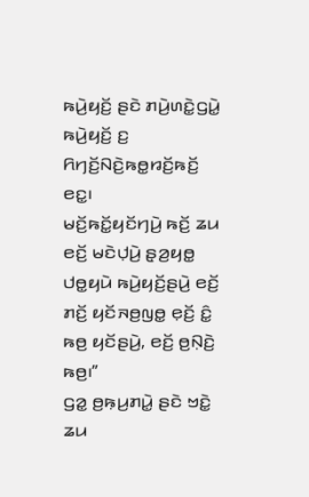ꤒꤣꤧ꤬ꤟꤢꤩ꤬ ꤔꤢꤧ ꤊꤣꤧ꤬ꤛꤢꤧ꤭ꤞꤣꤧ꤭ ꤒꤣꤧ꤬ꤟꤢꤩ꤬ ꤢ꤬ ꤖꤚꤢꤩ꤬ꤡꤢꤧ꤬ꤒꤥ꤭ꤙꤢꤩ꤬ꤒꤢꤩ꤬ ꤕꤢ꤭꤯
ꤗꤢꤩ꤬ꤒꤢꤩ꤭ꤟꤢꤩꤚꤣꤧ꤬ ꤒꤢꤩ꤬ ꤘꤣ ꤕꤢꤩ꤬ ꤗꤢꤧꤓ꤫ꤣꤧ꤬ ꤔ꤫ꤤ꤬ꤟꤥ꤭ ꤓꤥ꤭ꤟꤣꤧ ꤒꤣꤧ꤬ꤟꤢꤩ꤬ꤔꤣꤧ꤬ ꤕꤢꤩ꤬ ꤊꤢꤩ꤬ ꤟꤢꤩꤏꤥ꤬ꤜꤥ꤭ ꤕ꤫ꤢꤩ꤬ ꤢꤨ꤭ ꤒꤥ꤬ ꤟꤢꤩꤔꤣꤧ꤬, ꤕꤢꤩ꤬ ꤥ꤬ꤡ꤫ꤢꤧ꤬ ꤒꤥ꤬꤯”
ꤞꤤ꤭ ꤥ꤬ꤒ꤫ꤣ꤬ꤊꤣꤧ꤭ ꤔꤢꤧ ꤠꤢꤧ꤭ ꤘꤣ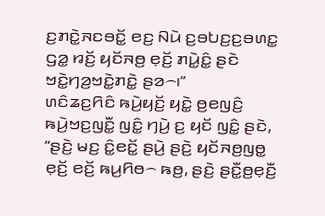ꤢ꤬ꤊꤢꤧ꤭ꤏꤢꤋꤢꤩ꤭ ꤕꤢ꤬ ꤡꤣꤧ ꤢ꤬ꤋꤝꤢ꤬ꤢ꤬ꤋꤛꤢ꤭ ꤞꤤ꤭ ꤙꤢꤩ꤬ ꤟꤢꤩꤏꤥ꤬ ꤕ꤫ꤢꤩ꤬ ꤊꤣꤧ꤭ꤢꤨ꤭ ꤔꤢꤧ ꤠꤢꤧ꤭ꤚꤤ꤬ꤠꤢꤧ꤭ꤊꤢꤧ꤭ ꤔꤤ꤮꤯”
ꤛꤢꤨꤘꤢ꤬ꤖꤢꤨ ꤒꤣꤧ꤬ꤟꤢꤩ꤬ ꤟꤢꤧ꤭ ꤥ꤬ꤕꤜꤢꤨ꤬ ꤒꤣꤧ꤬ꤠꤢ꤬ꤜꤢꤪ꤭ ꤜꤢꤨ꤭ ꤚꤣꤧ꤬ ꤢ꤬ ꤟꤢꤩ ꤜꤢꤨ꤭ ꤔꤢꤧ, “ꤔꤢꤧ꤬ ꤗꤢ꤬ ꤢꤨ꤭ꤕꤢꤩ꤭ ꤔꤣꤧ꤬ ꤔꤢꤧ꤬ ꤟꤢꤩꤏꤥ꤬ꤜꤥ꤭ ꤕ꤫ꤢꤩ꤬ ꤕꤢꤩ꤬ ꤒꤣ꤬ꤖꤥ꤮ ꤒꤥ꤬, ꤔꤢꤧ꤬ ꤔꤢꤪ꤭ꤥ꤬ꤕ꤫ꤢꤪ꤬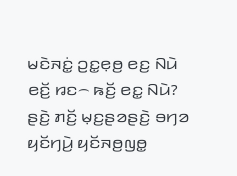ꤗꤢꤧꤏꤢꤦ꤭ ꤑꤢ꤭ꤕ꤫ꤥ꤬ ꤕꤢ꤬ ꤡꤣꤧ ꤕꤢꤩ꤬ ꤙꤢ꤮ ꤒꤢꤩ꤬ ꤕꤢ꤭ ꤡꤣꤧ? ꤔꤢꤧ꤬ ꤊꤢꤩ꤬ ꤗ꤫ꤢ꤬ꤔꤤꤔꤢꤧ꤬ ꤋꤚꤤ ꤟꤢꤩꤚꤣꤧ꤬ ꤟꤢꤩꤏꤥ꤬ꤜꤥ꤭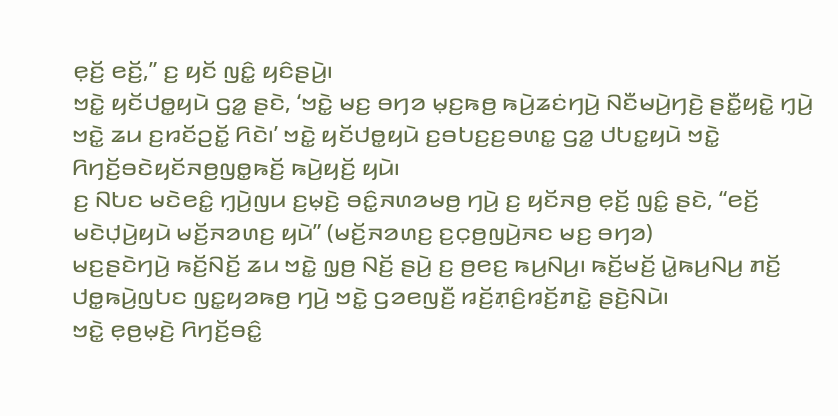ꤕ꤫ꤢꤩ꤬ ꤕꤢꤩ꤬,” ꤢ꤬ ꤟꤢꤩ ꤜꤢꤨ꤭ ꤟꤢꤨꤔꤣꤧ꤬꤯
ꤠꤢꤧ꤭ ꤟꤢꤩꤓꤥ꤭ꤟꤣꤧ ꤞꤤ꤭ ꤔꤢꤧ, ‘ꤠꤢꤧ꤭ ꤗꤢ꤬ ꤋꤚꤤ ꤗ꤫ꤢ꤬ꤒꤥ꤬ ꤒꤣꤧ꤬ꤘꤢꤦꤚꤣꤧ꤬ ꤡꤢꤪꤗꤣꤧ꤬ꤚꤢꤧ꤬ ꤔꤢꤪ꤭ꤟꤢꤧ꤭ ꤚ꤫ꤣꤧ꤬ ꤠꤢꤧ꤭ ꤘꤣ ꤢ꤬ꤙꤢꤩꤑꤢꤩ꤭ ꤖꤢꤧ꤯’ ꤠꤢꤧ꤭ ꤟꤢꤩꤓꤥ꤭ꤟꤣꤧ ꤢ꤬ꤋꤝꤢ꤬ꤢ꤬ꤋꤛꤢ꤭ ꤞꤤ꤭ ꤓꤝꤢ꤭ꤟꤣꤧ ꤠꤢꤧ꤭ ꤖꤚꤢꤩ꤬ꤋꤢꤧꤟꤢꤩꤏꤥ꤬ꤜꤥ꤭ꤒꤢꤩ꤬ ꤒꤣꤧ꤬ꤟꤢꤩ꤬ ꤟꤣꤧ꤯
ꤢ꤬ ꤡꤝꤢ ꤗꤢꤧꤕꤢꤨ꤭ ꤚ꤫ꤣꤧ꤬ꤜꤣ ꤢ꤬ꤗ꤫ꤢꤧ꤬ ꤋꤢꤨ꤭ꤏꤛꤤꤗꤥ꤬ ꤚꤣꤧ꤬ ꤢ꤬ ꤟꤢꤩꤏꤥ꤬ ꤕ꤫ꤢꤩ꤬ ꤜꤢꤨ꤭ ꤔꤢꤧ, “ꤕꤢꤩ꤬ ꤗꤢꤧꤓ꤫ꤣꤧ꤬ꤟꤣꤧ ꤗꤢꤩ꤬ꤏꤤꤛꤢ꤬ ꤟꤣꤧ” (ꤗꤢꤩ꤬ꤏꤤꤛꤢ꤬ ꤢ꤬ꤍ꤫ꤥ꤬ꤜꤣꤧ꤬ꤏꤢ ꤗꤢ꤬ ꤋꤚꤤ)
ꤗꤢ꤬ꤔꤢꤧꤚꤣꤧ꤬ ꤒꤢꤩ꤬ꤡꤢꤩ꤬ ꤘꤣ ꤠꤢꤧ꤭ ꤜ꤫ꤥ꤬ ꤡꤢꤩ꤬ ꤔꤣꤧ꤬ ꤢ꤬ ꤥ꤬ꤕꤢ꤬ ꤒꤣ꤬ꤡꤣ꤬꤯ ꤒꤢꤩ꤬ꤗꤢꤩ꤬ ꤣꤧ꤭ꤒꤣ꤬ꤡꤣ꤬ ꤊꤢꤩ꤬ ꤓꤥ꤭ꤒꤣꤧ꤬ꤜꤝꤢ ꤜꤢ꤭ꤟꤤꤒꤥ꤬ ꤚꤣꤧ꤬ ꤠꤢꤧ꤭ ꤞꤤꤕꤜꤢꤪ꤬ ꤙꤢꤩ꤬ꤊ꤫ꤢꤨ꤬ꤙꤢꤩ꤬ꤊꤢꤧ꤭ ꤔꤢꤧ꤬ꤡꤣꤧ꤯
ꤠꤢꤧ꤭ ꤕ꤫ꤥ꤬ꤗ꤫ꤢꤧ꤬ ꤖꤚꤢꤩ꤬ꤋꤢꤨ꤭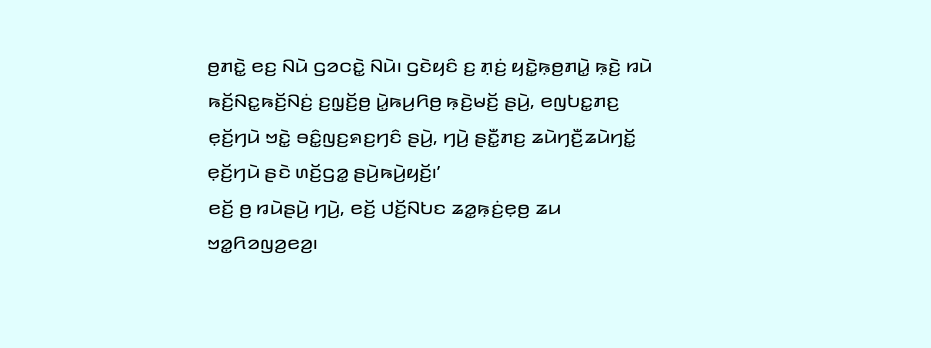ꤥ꤬ꤊꤢꤧ꤭ ꤕꤢ꤬ ꤡꤣꤧ ꤞꤤꤍꤢꤧ꤭ ꤡꤣꤧ꤯ ꤞꤢꤧꤟꤢꤨ ꤢ꤬ ꤊ꤫ꤢꤦ꤬ ꤟꤢꤧ꤭ꤒ꤫ꤥ꤬ꤊꤣꤧ꤭ ꤒ꤫ꤢꤧ꤬ ꤙꤣꤧ ꤒꤢꤩ꤬ꤡꤢ꤭ꤒꤢꤩ꤬ꤡꤢꤦ꤬ ꤢ꤬ꤜ꤫ꤢꤩ꤬ꤥ꤬ ꤣꤧ꤭ꤒꤣ꤬ꤖꤥ꤬ ꤒ꤫ꤢꤧ꤬ꤗꤢꤩ꤬ ꤔꤣꤧ꤬, ꤕꤜꤝꤢ꤭ꤊꤢ꤬ ꤕ꤫ꤢꤩ꤬ꤚꤣꤧ ꤠꤢꤧ꤭ ꤋꤢꤨ꤭ꤜꤢ꤬ꤎꤢ꤬ꤚꤢꤨ ꤔꤣꤧ꤬, ꤚꤣꤧ꤬ ꤔꤢꤪ꤭ꤊꤢ꤬ ꤘꤣꤧꤚꤢꤪ꤬ꤘꤣꤧꤚꤢꤩ꤭ ꤕ꤫ꤢꤩ꤬ꤚꤣꤧ ꤔꤢꤧ ꤛꤢꤩ꤬ꤞꤤ꤭ ꤔꤣꤧ꤬ꤒꤣꤧ꤬ꤟꤢꤩ꤬꤯’
ꤕꤢꤩ꤬ ꤥ꤬ ꤙꤣꤧꤔꤣꤧ꤬ ꤚꤣꤧ꤬, ꤕꤢꤩ꤬ ꤓꤢꤩ꤬ꤡꤝꤢ ꤘꤤ꤭ꤒ꤫ꤢꤦ꤬ꤕ꤫ꤥ꤬ ꤘꤣ ꤠꤤ꤭ꤖꤤꤜꤤ꤬ꤕꤤ꤬꤯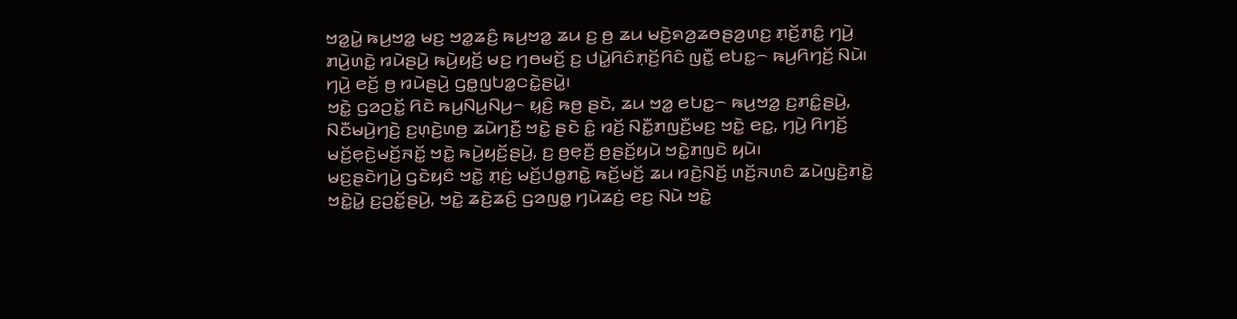ꤠꤤ꤭ꤣꤧ꤭ ꤒꤣ꤬ꤠꤤ꤭ ꤗꤢ꤬ ꤠꤤ꤭ꤘꤢꤨ꤬ ꤒꤣ꤬ꤠꤤ꤭ ꤘꤣ ꤢ꤬ ꤥ꤬ ꤘꤣ ꤗꤢꤧ꤬ꤎꤤ꤬ꤘꤥꤔꤤ꤬ꤛꤢ꤬ ꤊ꤫ꤢꤩ꤬ꤊꤢꤨ꤭ ꤚꤣꤧ꤬ ꤊꤣꤧ꤬ꤛꤢꤧ꤭ ꤙꤣꤧꤔꤣꤧ꤬ ꤒꤣꤧ꤬ꤟꤢꤩ꤬ ꤗꤢ꤬ ꤚꤥꤗꤢꤩ꤬ ꤢ꤬ ꤓꤣꤧ꤭ꤖꤢꤨꤊ꤫ꤢꤩ꤬ꤖꤢꤨ ꤜꤢꤪ꤭ ꤕꤝꤢ꤭꤮ ꤒꤣ꤬ꤖꤚꤢꤩ꤬ ꤡꤣꤧ꤯ ꤚꤣꤧ꤬ ꤕꤢꤩ꤬ ꤥ꤬ ꤙꤣꤧꤔꤣꤧ꤬ ꤞꤥ꤭ꤜꤝꤤ꤭ꤍꤢꤧ꤭ꤔꤣꤧ꤭꤯
ꤠꤢꤧ꤭ ꤞꤤꤑꤢꤩ꤭ ꤖꤢꤧ ꤒꤣ꤬ꤡꤣ꤬ꤡꤣ꤬꤮ ꤟ꤫ꤢꤨ꤬ ꤒꤥ꤬ ꤔꤢꤧ, ꤘꤣ ꤠꤤ꤭ ꤕꤝꤢ꤭꤮ ꤒꤣ꤬ꤠꤤ꤭ ꤢ꤬ꤊꤢꤨ꤭ꤔꤣꤧ꤬, ꤡꤢꤪꤗꤣꤧ꤬ꤚꤢꤧ꤬ ꤢ꤬ꤛ꤫ꤢꤧ꤬ꤛꤥ꤬ ꤘꤣꤧꤚꤢꤪ꤬ ꤠꤢꤧ꤭ ꤔꤢꤧ ꤢꤨ꤭ ꤙꤢꤩ꤬ ꤡꤢꤪ꤭ꤊꤜꤢꤪ꤬ꤗꤢ꤬ ꤠꤢꤧ꤭ ꤕꤢ꤭, ꤚꤣꤧ꤬ ꤖꤚꤢꤩ꤬ ꤗꤢꤩ꤬ꤕ꤫ꤢꤧ꤬ꤗꤢꤩ꤬ꤏꤢꤩ꤭ ꤠꤢꤧ꤭ ꤒꤣꤧ꤬ꤟꤢꤩ꤬ꤔꤣꤧ꤬, ꤢ꤬ ꤥ꤬ꤕ꤫ꤢꤪ꤬ ꤥ꤬ꤔꤢꤩ꤬ꤟꤣꤧ ꤠꤢꤧ꤭ꤊꤜꤢꤧ ꤟꤣꤧ꤯
ꤗꤢ꤬ꤔꤢꤧꤚꤣꤧ꤬ ꤞꤢꤧꤟꤢꤨ ꤠꤢꤧ꤭ ꤊ꤫ꤢꤦ꤬ ꤗꤢꤩ꤬ꤓꤥ꤭ꤊꤢꤧ꤭ ꤒꤢꤩ꤬ꤗꤢꤩ꤬ ꤘꤣ ꤙꤢꤧ꤬ꤡꤢꤩ꤬ ꤛꤢꤩ꤬ꤏꤛꤢꤨ ꤘꤣꤧꤜꤢꤧ꤬ꤊꤢꤧ꤭ ꤠꤢꤧ꤭ꤣꤧ꤭ ꤢ꤬ꤑꤢꤩ꤭ꤔꤣꤧ꤬, ꤠꤢꤧ꤭ ꤘꤢꤧ꤬ꤘꤢꤨ꤬ ꤞꤤꤜꤥ꤭ ꤚꤣꤧꤘꤢꤦ꤬ ꤕꤢ꤬ ꤡꤣꤧ ꤠꤢꤧ꤭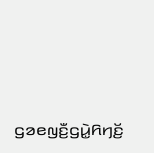ꤞꤤꤕꤜꤢꤪ꤬ꤞꤣꤧ꤭ꤖꤚꤢꤩ꤬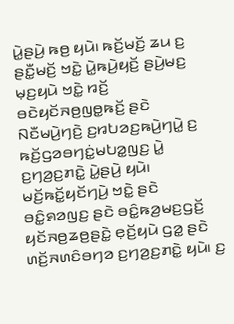ꤣꤧ꤭ꤔꤣꤧ꤬ ꤒꤥ꤬ ꤟꤣꤧ꤯ ꤒꤢꤩ꤬ꤗꤢꤩ꤬ ꤘꤣ ꤢ꤬ ꤔꤢꤪ꤭ꤗꤢꤩ꤬ ꤠꤢꤧ꤭ ꤣꤧ꤭ꤒꤣꤧ꤬ꤟꤢꤩ꤬ ꤔꤣꤧ꤬ꤗꤢ꤬ ꤗ꤫ꤢ꤬ꤟꤣꤧ ꤠꤢꤧ꤭ ꤙꤢꤩ꤬ ꤋꤢꤧꤟꤢꤩꤏꤥ꤬ꤜꤥ꤭ꤒꤢꤩ꤬ ꤔꤢꤧ ꤡꤢꤪꤗꤣꤧ꤬ꤚꤢꤧ꤬ ꤢ꤬ꤙꤝꤤꤢ꤬ꤒꤣꤧ꤬ꤚꤣꤧ꤭ ꤢ꤬ ꤒꤢꤩ꤬ꤞꤤꤋꤚꤢꤦ꤭ꤗꤝꤤ꤭ꤜꤢ꤬ ꤣꤧ꤭ ꤢ꤬ꤚꤤ꤬ꤢ꤬ꤊꤢꤧ꤭ ꤣꤧ꤭ꤔꤣꤧ꤬ ꤟꤣꤧ꤯
ꤗꤢꤩ꤬ꤒꤢꤩ꤭ꤟꤢꤩꤚꤣꤧ꤬ ꤠꤢꤧ꤭ ꤔꤢꤧ ꤋꤢꤨ꤭ꤎꤤꤜꤢ꤬ ꤔꤢꤧ ꤋꤢꤨ꤭ꤒꤤ꤬ꤗꤢ꤬ꤞꤢꤩ꤬ ꤟꤢꤩꤏꤥ꤬ꤘꤥ꤬ꤔꤢꤧ꤭ ꤕ꤫ꤢꤩ꤬ꤟꤣꤧ ꤞꤤ꤭ ꤔꤢꤧ ꤛꤢꤩ꤬ꤏꤛꤢꤨꤋꤚꤤ ꤢ꤬ꤚꤤ꤬ꤢ꤬ꤊꤢꤧ꤭ ꤟꤣꤧ꤯ ꤢ꤬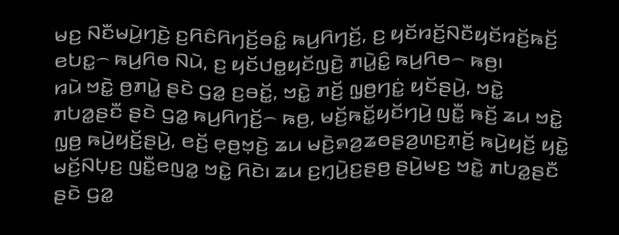ꤗꤢ꤬ ꤡꤢꤪꤗꤣꤧ꤬ꤚꤢꤧ꤬ ꤢ꤬ꤖꤢꤨꤖꤚꤢꤩ꤬ꤋꤢꤨ꤭ ꤒꤣ꤬ꤖꤚꤢꤩ꤬, ꤢ꤬ ꤟꤢꤩꤙꤢꤩ꤬ꤡꤢꤪꤟꤢꤩꤙꤢꤩ꤬ꤒꤢꤩ꤬ ꤕꤝꤢ꤭꤮ ꤒꤣ꤬ꤖꤥ ꤡꤣꤧ, ꤢ꤬ ꤟꤢꤩꤓꤥ꤭ꤟꤢꤩꤜꤢꤧ꤬ ꤊꤣꤧ꤭ꤢꤨ꤭ ꤒꤣ꤬ꤖꤥ꤮ ꤒꤥ꤬꤯
ꤙꤣꤧ ꤠꤢꤧ꤭ ꤥ꤬ꤊꤣꤧ꤭ ꤔꤢꤧ ꤞꤤ꤭ ꤢ꤬ꤋꤢꤩ꤭, ꤠꤢꤧ꤭ ꤊꤢꤩ꤬ ꤜ꤫ꤥ꤬ꤚꤢꤦ꤭ ꤟꤢꤩꤔꤣꤧ꤬, ꤠꤢꤧ꤭ ꤊꤝꤤ꤭ꤔꤢꤪ ꤔꤢꤧ ꤞꤤ꤭ ꤒꤣ꤬ꤖꤚꤢꤩ꤬꤮ ꤒꤥ꤬, ꤗꤢꤩ꤬ꤒꤢꤩ꤭ꤟꤢꤩꤚꤣꤧ꤬ ꤜꤢꤪ꤭ ꤒꤢꤩ꤬ ꤘꤣ ꤠꤢꤧ꤭ ꤜ꤫ꤥ꤬ ꤒꤣꤧ꤬ꤟꤢꤩ꤬ꤔꤣꤧ꤬, ꤕꤢꤩ꤬ ꤕ꤫ꤥ꤬ꤠ꤫ꤢꤧ꤬ ꤘꤣ ꤗꤢꤧ꤬ꤎꤤ꤬ꤘꤥꤔꤤ꤬ꤛꤢ꤬ꤊ꤫ꤢꤩ꤬ ꤒꤣꤧ꤬ꤟꤢꤩ꤬ ꤟꤢꤧ꤭ ꤗꤢꤩ꤬ꤡꤝ꤫ꤢ꤬ ꤜꤢꤪ꤭ꤕꤜꤤ꤭ ꤠꤢꤧ꤭ ꤖꤢꤧ꤯ ꤘꤣ ꤢ꤬ꤚ꤫ꤣꤧ꤬ꤢ꤬ꤔꤥ꤬ ꤔꤣꤧ꤬ꤗꤢ꤬ ꤠꤢꤧ꤭ ꤊꤝꤤ꤭ꤔꤢꤪ ꤔꤢꤧ ꤞꤤ꤭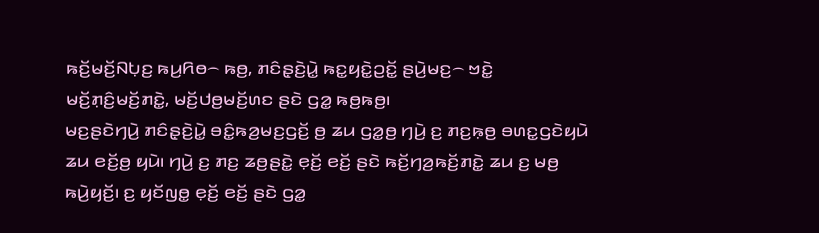ꤒꤢꤩ꤬ꤗꤢꤩ꤬ꤡꤝ꤫ꤢ꤬ ꤒꤣ꤬ꤖꤥ꤮ ꤒꤥ꤬, ꤊꤢꤨꤔ꤫ꤢꤧ꤬ꤣꤧ꤭ ꤒꤢ꤭ꤟꤢꤧ꤭ꤑꤢꤩ꤭ ꤔꤣꤧ꤬ꤗꤢ꤬꤮ ꤠꤢꤧ꤭ ꤗꤢꤩ꤬ꤊ꤫ꤢꤨ꤬ꤗꤢꤩ꤬ꤊꤢꤧ꤭, ꤗꤢꤩ꤬ꤓꤥ꤬ꤗꤢꤩ꤬ꤛꤢ ꤔꤢꤧ ꤞꤤ꤭ ꤒꤥ꤬ꤒꤥ꤬꤯
ꤗꤢ꤬ꤔꤢꤧꤚꤣꤧ꤬ ꤊꤢꤨꤔ꤫ꤢꤧ꤬ꤣꤧ꤭ ꤋꤢꤨ꤭ꤒꤤ꤬ꤗꤢ꤬ꤞꤢꤩ꤬ ꤥ꤬ ꤘꤣ ꤞꤤ꤭ꤥ꤬ ꤚꤣꤧ꤬ ꤢ꤬ ꤊꤢ꤬ꤒ꤫ꤥ꤬ ꤋꤛꤢ꤭ꤞꤢꤧꤟꤣꤧ ꤘꤣ ꤕꤢꤩ꤬ꤥ꤬ ꤟꤣꤧ꤯ ꤚꤣꤧ꤬ ꤢ꤬ ꤊꤢ꤬ ꤘꤥ꤬ꤔꤢꤧ꤭ ꤕ꤫ꤢꤩ꤬ ꤕꤢꤩ꤬ ꤔꤢꤧ ꤒꤢꤩ꤬ꤚꤤ꤬ꤒꤢꤩ꤬ꤊꤢꤧ꤭ ꤘꤣ ꤢ꤬ ꤗꤥ꤬ ꤒꤣꤧ꤬ꤟꤢꤩ꤬꤯ ꤢ꤬ ꤟꤢꤩꤜꤥ꤭ ꤕ꤫ꤢꤩ꤬ ꤕꤢꤩ꤬ ꤔꤢꤧ ꤞꤤ꤭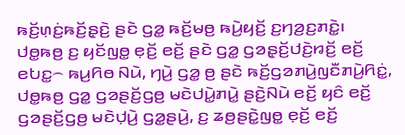ꤒꤢꤩ꤬ꤛ꤫ꤢꤦ꤬ꤒꤢꤩ꤬ꤔ꤫ꤢꤧ꤬ ꤔꤢꤧ ꤞꤤ꤭ ꤒꤢꤩ꤬ꤗꤥ꤬ ꤒꤣꤧ꤬ꤟꤢꤩ꤬ ꤢ꤬ꤚꤤ꤬ꤢ꤬ꤊꤢꤧ꤭꤯ ꤓꤥ꤭ꤒꤥ꤬ ꤢ꤬ ꤟꤢꤩꤜꤥ꤭ ꤕ꤫ꤢꤩ꤬ ꤕꤢꤩ꤬ ꤔꤢꤧ ꤞꤤ꤭ ꤞꤤꤔ꤫ꤢꤩ꤬ꤓꤢꤧ꤬ꤙꤢꤩ꤬ ꤕꤢꤩ꤬ ꤕꤝꤢ꤭꤮ ꤒꤣ꤬ꤖꤥ ꤡꤣꤧ, ꤚꤣꤧ꤬ ꤞꤤ꤭ ꤥ꤬ ꤔꤢꤧ ꤒꤢꤩ꤬ꤞꤤꤊꤣꤧ꤬ꤜꤢꤪꤊꤣꤧ꤬ꤖꤢꤦ꤭, ꤓꤥ꤭ꤒꤥ꤬ ꤞꤤ꤭ ꤞꤤꤔꤢꤩ꤬ꤞꤥ꤬ ꤗꤢꤧꤓꤣꤧ꤭ꤊꤣꤧ꤭ ꤔꤢꤧ꤬ꤡꤣꤧ ꤕꤢꤩ꤬ ꤟꤢꤨ ꤕꤢꤩ꤬ ꤞꤤꤔꤢꤩ꤬ꤞꤥ꤬ ꤗꤢꤧꤓ꤫ꤣꤧ꤬ ꤞꤤ꤭ꤔꤣꤧ꤬, ꤢ꤬ ꤘꤥ꤬ꤔꤢꤧ꤭ꤜꤥ꤭ ꤕ꤫ꤢꤩ꤬ ꤕꤢꤩ꤬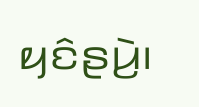ꤟꤢꤨꤔꤣꤧ꤬꤯